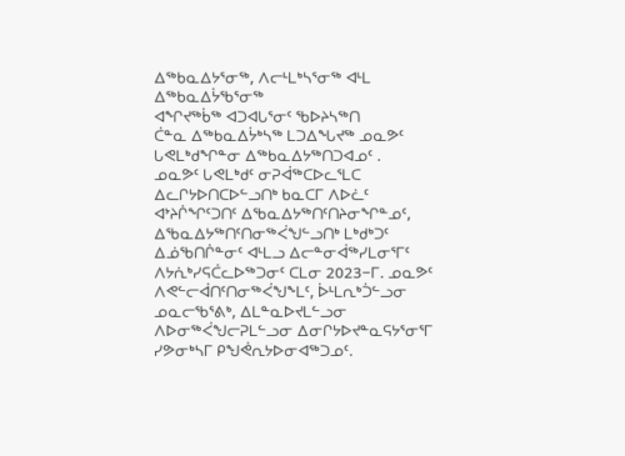ᐃᖅᑲᓇᐃᔭᕐᓂᖅ, ᐱᓕᒻᒪᒃᓴᕐᓂᖅ ᐊᒻᒪ ᐃᖅᑲᓇᐃᔮᖃᕐᓂᖅ
ᐊᖏᔪᖅᑳᖅ ᐊᑐᐊᒐᕐᓂᑦ ᖃᐅᔨᓴᖅᑎ
ᑖᓐᓇ ᐃᖅᑲᓇᐃᔮᒃᓴᖅ ᒪᑐᐃᖓᔪᖅ ᓄᓇᕗᑦ ᒐᕙᒪᒃᑯᖏᓐᓂ ᐃᖅᑲᓇᐃᔭᖅᑎᑐᐊᓄᑦ .
ᓄᓇᕗᑦ ᒐᕙᒪᒃᑯᑦ ᓂᕈᐋᖅᑕᐅᓚᕐᒪᑕ ᐃᓚᒋᔭᐅᑎᑕᐅᓪᓗᑎᒃ ᑲᓇᑕᒥ ᐱᐅᓛᑦ ᐊᔾᔨᒌᖏᑦᑐᑎᑦ ᐃᖃᓇᐃᔭᖅᑎᑦᑎᔨᓂᖏᓐᓄᑦ, ᐃᖃᓇᐃᔭᖅᑎᑦᑎᓂᖅᐹᖑᓪᓗᑎᒃ ᒪᒃᑯᒃᑐᑦ ᐃᓅᖃᑎᒌᓐᓂᑦ ᐊᒻᒪᓗ ᐃᓕᓐᓂᐋᖅᓯᒪᓂᕐᒥᑦ ᐱᔭᕇᒃᓯᕋᑖᓚᐅᖅᑐᓂᑦ ᑕᒪᓂ 2023−ᒥ. ᓄᓇᕗᑦ ᐱᕙᓪᓕᐋᑎᑦᑎᓂᖅᐹᖑᖕᒪᑦ, ᐆᒻᒪᕆᒃᑑᓪᓗᓂ ᓄᓇᓕᖃᕐᕕᒃ, ᐃᒪᓐᓇᐅᔪᒪᓪᓗᓂ ᐱᐅᓂᖅᐹᖑᓕᕈᒪᓪᓗᓂ ᐃᓂᒋᔭᐅᔪᓐᓇᕋᔭᕐᓂᕐᒥ ᓯᕗᓂᒃᓴᒥ ᑭᖑᕚᕆᔭᐅᓂᐊᖅᑐᓄᑦ.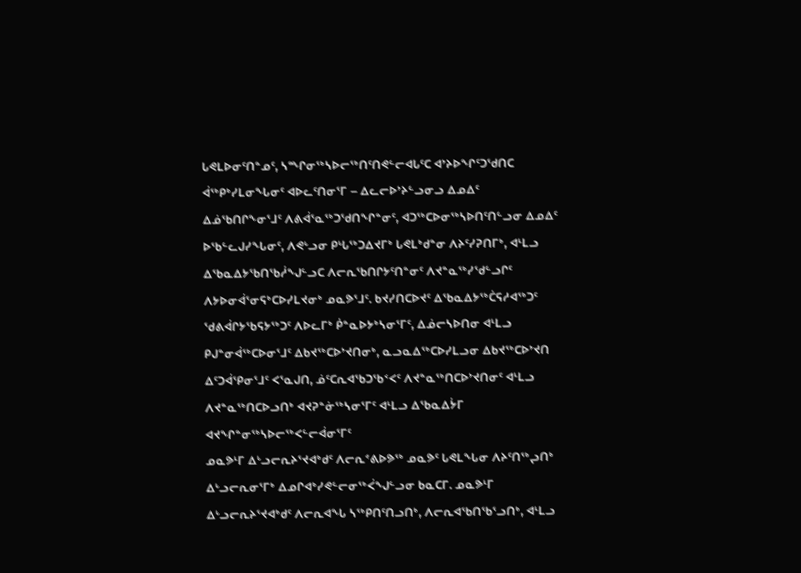ᒐᕙᒪᐅᓂᑦᑎᓐᓄᑦ, ᓴᙱᓂᖅᓴᐅᓕᖅᑎᑦᑎᕙᓪᓕᐊᒐᑦᑕ ᐊᔾᔨᐅᖏᑦᑐᖁᑎᑕ ᐋᖅᑭᒃᓯᒪᓂᖓᓂᑦ ᐊᐅᓚᑦᑎᓂᕐᒥ – ᐃᓚᓕᐅᔾᔨᓪᓗᓂᓗ ᐃᓄᐃᑦ ᐃᓅᖃᑎᒋᖕᓂᕐᒧᑦ ᐱᕕᐋᕐᓇᖅᑐᖁᑎᖏᓐᓂᑦ, ᐊᑐᖅᑕᐅᓂᖅᓴᐅᑎᑦᑎᓪᓗᓂ ᐃᓄᐃᑦ ᐅᖃᓪᓚᒍᓯᖓᓂᑦ, ᐱᕙᒡᓗᓂ ᑭᒡᒐᖅᑐᐃᔪᒥᒃ ᒐᕙᒪᒃᑯᓐᓂ ᐱᔨᑦᓯᕈᑎᒥᒃ, ᐊᒻᒪᓗ ᐃᖃᓇᐃᔭᖃᑎᖃᓲᖑᓪᓗᑕ ᐱᓕᕆᖃᑎᒋᔭᑦᑎᓐᓂᑦ ᐱᔪᓐᓇᖅᓯᖁᓪᓗᒋᑦ ᐱᔭᐅᓂᐋᕐᓂᕋᒃᑕᐅᓯᒪᔪᓂᒃ ᓄᓇᕗᕐᒧᑦ. ᑲᔪᓯᑎᑕᐅᔪᑦ ᐃᖃᓇᐃᔭᖅᑖᕋᓱᐊᖅᑐᑦ ᖁᕕᐋᒋᔭᖃᕋᔭᖅᑐᑦ ᐱᐅᓚᒥᒃ ᑮᓐᓇᐅᔭᒃᓴᓂᕐᒥᑦ, ᐃᓅᓕᓴᐅᑎᓂ ᐊᒻᒪᓗ ᑭᒍᓐᓂᐋᖅᑕᐅᓂᕐᒧᑦ ᐃᑲᔪᖅᑕᐅᔾᔪᑎᓂᒃ, ᓇᓗᓇᐃᖅᑕᐅᓯᒪᓗᓂ ᐃᑲᔪᖅᑕᐅᔾᔪᑎ ᐃᑦᑐᐋᕿᓂᕐᒧᑦ ᐸᕐᓇᒍᑎ, ᓅᑦᑕᕆᐊᖃᑐᖃᑉᐸᑦ ᐱᔪᓐᓇᖅᑎᑕᐅᔾᔪᑎᓂᑦ ᐊᒻᒪᓗ ᐱᔪᓐᓇᖅᑎᑕᐅᓗᑎᒃ ᐊᔪᕈᓐᓃᖅᓴᓂᕐᒥᑦ ᐊᒻᒪᓗ ᐃᖃᓇᐃᔮᒥ ᐊᔪᖏᓐᓂᖅᓴᐅᓕᖅᐸᓪᓕᐋᓂᕐᒥᑦ
ᓄᓇᕗᒻᒥ ᐃᒡᓗᓕᕆᔨᕐᔪᐊᒃᑯᑦ ᐱᓕᕆᕝᕕᐅᕗᖅ ᓄᓇᕗᑦ ᒐᕙᒪᖓᓂ ᐱᔨᑦᑎᖅᖢᑎᒃ ᐃᒡᓗᓕᕆᓂᕐᒥᒃ ᐃᓄᒋᐊᒃᓯᕙᓪᓕᓂᖅᐹᖑᓪᓗᓂ ᑲᓇᑕᒥ. ᓄᓇᕗᒻᒥ ᐃᒡᓗᓕᕆᔨᕐᔪᐊᒃᑯᑦ ᐱᓕᕆᐊᖓ ᓴᖅᑭᑎᑦᑎᓗᑎᒃ, ᐱᓕᕆᐊᖃᑎᖃᕐᓗᑎᒃ, ᐊᒻᒪᓗ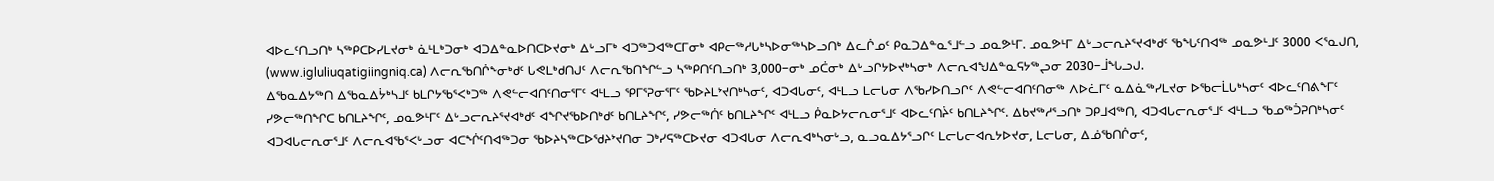ᐊᐅᓚᑦᑎᓗᑎᒃ ᓴᖅᑭᑕᐅᓯᒪᔪᓂᒃ ᓈᒻᒪᒃᑐᓂᒃ ᐊᑐᐃᓐᓇᐅᑎᑕᐅᔪᓂᒃ ᐃᒡᓗᒥᒃ ᐊᑐᖅᑐᐊᖅᑕᒥᓂᒃ ᐊᑭᓕᖅᓱᒐᒃᓴᐅᓂᖅᓴᐅᓗᑎᒃ ᐃᓚᒌᓄᑦ ᑭᓇᑐᐃᓐᓇᕐᒧᓪᓗ ᓄᓇᕗᒻᒥ. ᓄᓇᕗᒻᒥ ᐃᒡᓗᓕᕆᔨᕐᔪᐊᒃᑯᑦ ᖃᖓᑦᑎᐊᖅ ᓄᓇᕗᒻᒧᑦ 3000 ᐸᕐᓇᒍᑎ, (www.igluliuqatigiingniq.ca) ᐱᓕᕆᖃᑎᒌᖕᓂᒃᑯᑦ ᒐᕙᒪᒃᑯᑎᒍᑦ ᐱᓕᕆᖃᑎᖏᓪᓗ ᓴᖅᑭᑎᑦᑎᓗᑎᒃ 3,000−ᓂᒃ ᓄᑖᓂᒃ ᐃᒡᓗᒋᔭᐅᔪᒃᓴᓂᒃ ᐱᓕᕆᐊᖑᐃᓐᓇᕋᔭᖅᖢᓂ 2030−ᒨᖓᓗᒍ.
ᐃᖃᓇᐃᔭᖅᑎ ᐃᖃᓇᐃᔮᒃᓴᒧᑦ ᑲᒪᒋᔭᖃᕐᐸᒃᑐᖅ ᐱᕙᓪᓕᐊᑎᑦᑎᓂᕐᒥᑦ ᐊᒻᒪᓗ ᕿᒥᕐᕈᓂᕐᒥᑦ ᖃᐅᔨᒪᔾᔪᑎᒃᓴᓂᑦ, ᐊᑐᐊᒐᓂᑦ, ᐊᒻᒪᓗ ᒪᓕᒐᓂ ᐱᖃᓯᐅᑎᓗᒋᑦ ᐱᕙᓪᓕᐊᑎᑦᑎᓂᖅ ᐱᐅᓛᒥᑦ ᓇᐃᓈᖅᓯᒪᔪᓂ ᐅᖃᓕᒫᒐᒃᓴᓂᑦ ᐊᐅᓚᑦᑎᕕᖕᒥᑦ ᓯᕗᓕᖅᑎᖏᑕ ᑲᑎᒪᔨᖏᑦ, ᓄᓇᕗᒻᒥᑦ ᐃᒡᓗᓕᕆᔨᕐᔪᐊᒃᑯᑦ ᐊᖏᔪᖃᐅᑎᒃᑯᑦ ᑲᑎᒪᔨᖏᑦ, ᓯᕗᓕᖅᑏᑦ ᑲᑎᒪᔨᖏᑦ ᐊᒻᒪᓗ ᑮᓇᐅᔭᓕᕆᓂᕐᒧᑦ ᐊᐅᓚᑦᑎᔩᑦ ᑲᑎᒪᔨᖏᑦ. ᐃᑲᔪᖅᓱᕐᓗᑎᒃ ᑐᑭᒧᐊᖅᑎ, ᐊᑐᐊᒐᓕᕆᓂᕐᒧᑦ ᐊᒻᒪᓗ ᖃᓄᖅᑑᕈᑎᒃᓴᓂᑦ ᐊᑐᐊᒐᓕᕆᓂᕐᒧᑦ ᐱᓕᕆᐊᖃᕐᐸᒡᓗᓂ ᐊᑕᖐᑦᑎᐊᖅᑐᓂ ᖃᐅᔨᓴᖅᑕᐅᖁᔨᔾᔪᑎᓂ ᑐᒃᓯᕋᖅᑕᐅᔪᓂ ᐊᑐᐊᒐᓂ ᐱᓕᕆᐊᒃᓴᓂᒡᓗ, ᓇᓗᓇᐃᔭᕐᓗᒋᑦ ᒪᓕᒐᓕᐊᕆᔭᐅᔪᓂ, ᒪᓕᒐᓂ, ᐃᓅᖃᑎᒌᓂᑦ,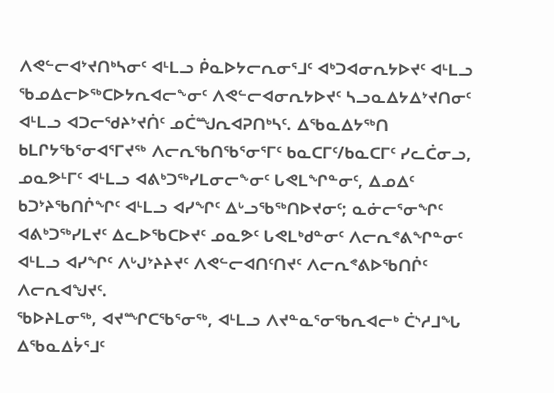ᐱᕙᓪᓕᐊᔾᔪᑎᒃᓴᓂᑦ ᐊᒻᒪᓗ ᑮᓇᐅᔭᓕᕆᓂᕐᒧᑦ ᐊᒃᑐᐊᓂᕆᔭᐅᔪᑦ ᐊᒻᒪᓗ ᖃᓄᐃᓕᐅᖅᑕᐅᔭᕆᐊᓕᖕᓂᑦ ᐱᕙᓪᓕᐊᓂᕆᔭᐅᔪᑦ ᓴᓗᓇᐃᔭᐃᔾᔪᑎᓂᑦ ᐊᒻᒪᓗ ᐊᑐᓕᖁᔨᔾᔪᑏᑦ ᓄᑖᙳᕆᐊᕈᑎᒃᓴᑦ. ᐃᖃᓇᐃᔭᖅᑎ ᑲᒪᒋᔭᖃᕐᓂᐊᕐᒥᔪᖅ ᐱᓕᕆᖃᑎᖃᕐᓂᕐᒥᑦ ᑲᓇᑕᒥᑦ/ᑲᓇᑕᒥᑦ ᓯᓚᑖᓂᓗ, ᓄᓇᕗᒻᒥᑦ ᐊᒻᒪᓗ ᐊᕕᒃᑐᖅᓯᒪᓂᓕᖕᓂᑦ ᒐᕙᒪᖏᓐᓂᑦ, ᐃᓄᐃᑦ ᑲᑐᔾᔨᖃᑎᒌᖏᑦ ᐊᒻᒪᓗ ᐊᓯᖏᑦ ᐃᒡᓗᖃᖅᑎᐅᔪᓂᑦ; ᓇᓃᓕᕐᓂᖏᑦ ᐊᕕᒃᑐᖅᓯᒪᔪᑦ ᐃᓚᐅᖃᑕᐅᔪᑦ ᓄᓇᕗᑦ ᒐᕙᒪᒃᑯᓐᓂᑦ ᐱᓕᕆᕝᕕᖏᓐᓂᑦ ᐊᒻᒪᓗ ᐊᓯᖏᑦ ᐱᒡᒍᔾᔨᔨᔪᑦ ᐱᕙᓪᓕᐊᑎᑦᑎᔪᑦ ᐱᓕᕆᕝᕕᐅᖃᑎᒌᑦ ᐱᓕᕆᐊᖑᔪᑦ.
ᖃᐅᔨᒪᓂᖅ, ᐊᔪᙱᑕᖃᕐᓂᖅ, ᐊᒻᒪᓗ ᐱᔪᓐᓇᕐᓂᖃᕆᐊᓕᒃ ᑖᔅᓱᒧᖓ ᐃᖃᓇᐃᔮᕐᒧᑦ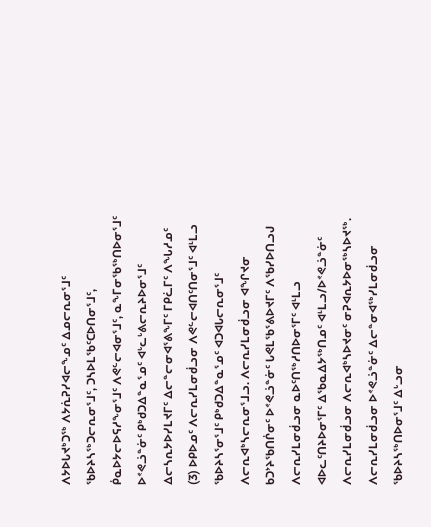ᐱᔭᐅᒐᔪᒃᑐᖅ ᐱᔭᕇᕈᓯᐊᓕᖕᓄᑦ ᐃᓄᓕᕆᓂᕐᒧᑦ ᖃᐅᔨᓴᖅᑐᓕᕆᓂᕐᒧᑦ, ᑐᓴᐅᒪᖃᑦᑕᐅᑎᓂᕐᒧᑦ, ᑮᓇᐅᔭᓕᐅᕋᓱᖕᓂᕐᒧᑦ ᐱᕙᓪᓕᐊᓂᕐᒧᑦ, ᓇᖕᒥᓂᖃᖅᑎᐅᓂᕐᒧᑦ ᐅᕝᕙᓘᓐᓃᑦ ᑭᒃᑯᑐᐃᓐᓇᕐᓄᑦ ᐊᒡᓚᒡᕕᓕᕆᔨᐅᓂᕐᒧᑦ ᐃᓕᓴᕆᔭᐅᓯᒪᔪᒥᑦ ᐃᓕᓐᓕᓂᐊᕐᕕᖕᒥᑦ ᒥᑭᓛᒥᑦ ᐱᖓᓱᓄᑦ (3) ᐅᑭᐅᓄᑦ ᐱᓕᕆᓯᒪᓂᑰᓗᓂ ᐱᕙᓪᓕᐊᑎᑦᑎᓂᕐᒧᑦ ᐊᒻᒪᓗ ᖃᐅᔨᓴᕐᓂᕐᒧᑦ ᑭᒃᑯᑐᐃᓐᓇᕐᓄᑦ ᐊᑐᐊᒐᓕᕆᓂᕐᒧᑦ ᐱᓕᕆᐊᒃᓴᓕᕆᓂᕐᒧᓗ. ᐱᓕᕆᓯᒪᓂᑰᓗᓂ ᐊᖏᔪᓂ ᑲᑐᔾᔨᖃᑎᒌᓂᑦ ᐅᕝᕙᓘᓐᓃᑦ ᒐᕙᒪᖃᕐᕕᐅᔪᒥᑦ ᐱᖃᓯᐅᑎᓗᒍ ᐱᓕᕆᓯᒪᓂᑰᓗᓂ ᓇᐅᑦᑎᖅᓱᑎᐅᓂᕐᒥᑦ ᐊᒻᒪᓗ ᐊᐅᓚᑦᑎᔨᐅᓂᕐᒥᑦ ᐃᖃᓇᐃᔭᖅᑎᓄᑦ ᐊᒻᒪᓗ/ᐅᕝᕙᓘᓐᓃᑦ ᐱᓕᕆᓯᒪᓂᑰᓗᓂ ᐱᓕᕆᐊᒃᓴᐅᔪᓂᑦ ᓂᕈᐊᕆᔭᐅᓂᖅᓴᐅᔪᖅ. ᐱᓕᕆᓯᒪᓂᑰᓗᓂ ᐅᕝᕙᓘᓐᓃᑦ ᐃᓕᓐᓂᐊᖅᓯᒪᓂᑰᓗᓂ ᖃᐅᔨᓴᖅᑎᐅᓂᕐᒧᑦ ᐃᒡᓗᓂ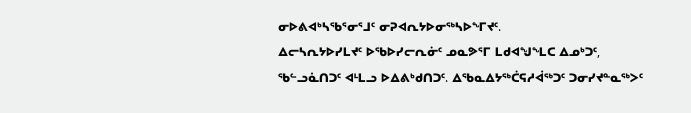ᓂᐅᕕᐊᒃᓴᖃᕐᓂᕐᒧᑦ ᓂᕈᐊᕆᔭᐅᓂᖅᓴᐅᖕᒥᔪᑦ.
ᐃᓕᓴᕆᔭᐅᓯᒪᔪᑦ ᐅᖃᐅᓯᓕᕆᓃᑦ ᓄᓇᕗᕐᒥ ᒪᑯᐊᖑᖕᒪᑕ ᐃᓄᒃᑐᑦ, ᖃᓪᓗᓈᑎᑐᑦ ᐊᒻᒪᓗ ᐅᐃᕕᒃᑯᑎᑐᑦ. ᐃᖃᓇᐃᔭᖅᑖᕋᓱᐋᖅᑐᑦ ᑐᓂᓯᔪᓐᓇᖅᐳᑦ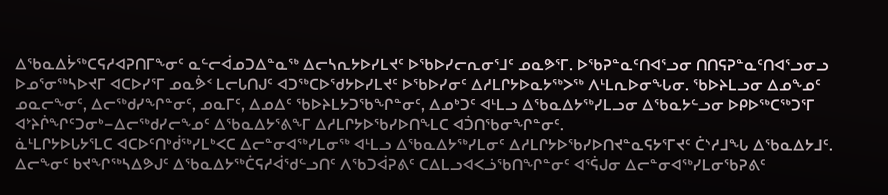ᐃᖃᓇᐃᔮᖅᑕᕋᓱᐊᕈᑎᒥᖕᓂᑦ ᓇᓪᓕᐋᓄᑐᐃᓐᓇᖅ ᐃᓕᓴᕆᔭᐅᓯᒪᔪᑦ ᐅᖃᐅᓯᓕᕆᓂᕐᒧᑦ ᓄᓇᕗᕐᒥ. ᐅᖃᕈᓐᓇᑦᑎᐊᕐᓗᓂ ᑎᑎᕋᕈᓐᓇᑦᑎᐊᕐᓗᓂᓗ ᐅᓄᕐᓂᖅᓴᐅᔪᒥ ᐊᑕᐅᓯᕐᒥ ᓄᓇᕘᑉ ᒪᓕᒐᑎᒍᑦ ᐊᑐᖅᑕᐅᖁᔭᐅᓯᒪᔪᑦ ᐅᖃᐅᓯᓂᑦ ᐃᓱᒪᒋᔭᐅᓇᔭᖅᐳᖅ ᐱᒻᒪᕆᐅᓂᖓᓂ. ᖃᐅᔨᒪᓗᓂ ᐃᓄᖕᓄᑦ ᓄᓇᓕᖕᓂᑦ, ᐃᓕᖅᑯᓯᖏᓐᓂᑦ, ᓄᓇᒥᑦ, ᐃᓄᐃᑦ ᖃᐅᔨᒪᔭᑐᖃᖏᓐᓂᑦ, ᐃᓄᒃᑐᑦ ᐊᒻᒪᓗ ᐃᖃᓇᐃᔭᖅᓯᒪᓗᓂ ᐃᖃᓇᔭᓪᓗᓂ ᐅᑭᐅᖅᑕᖅᑐᕐᒥ ᐊᔾᔨᒌᖏᑦᑐᓂᒃ−ᐃᓕᖅᑯᓯᓕᖕᓄᑦ ᐃᖃᓇᐃᔭᕐᕕᖕᒥ ᐃᓱᒪᒋᔭᐅᖃᓯᐅᑎᖕᒪᑕ ᐊᑑᑎᖃᓂᖏᓐᓂᑦ.
ᓈᒻᒪᒋᔭᐅᒐᔭᕐᒪᑕ ᐊᑕᐅᑦᑎᒃᑰᖅᓯᒪᒃᐸᑕ ᐃᓕᓐᓂᐊᖅᓯᒪᓂᖅ ᐊᒻᒪᓗ ᐃᖃᓇᐃᔭᖅᓯᒪᓂᑦ ᐃᓱᒪᒋᔭᐅᖃᓯᐅᑎᔪᓐᓇᕋᔭᕐᒥᔪᑦ ᑖᔅᓱᒧᖓ ᐃᖃᓇᐃᔭᒧᑦ. ᐃᓕᖕᓂᑦ ᑲᔪᖏᖅᓴᐃᕗᒍᑦ ᐃᖃᓇᐃᔭᖅᑖᕋᓱᐋᖁᓪᓗᑎᑦ ᐱᖃᑐᐋᕈᕕᑦ ᑕᐃᒪᓗᐊᐸᓘᖃᑎᖏᓐᓂᑦ ᐊᕐᕌᒍᓂ ᐃᓕᓐᓂᐊᖅᓯᒪᓂᖃᕈᕕᑦ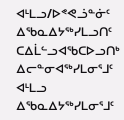ᐊᒻᒪᓗ/ᐅᕝᕙᓘᓐᓃᑦ ᐃᖃᓇᐃᔭᖅᓯᒪᓗᑎᑦ ᑕᐃᒫᓪᓗᐊᖃᑕᐅᓗᑎᒃ ᐃᓕᓐᓂᐊᖅᓯᒪᓂᕐᒧᑦ ᐊᒻᒪᓗ ᐃᖃᓇᐃᔭᖅᓯᒪᓂᕐᒧᑦ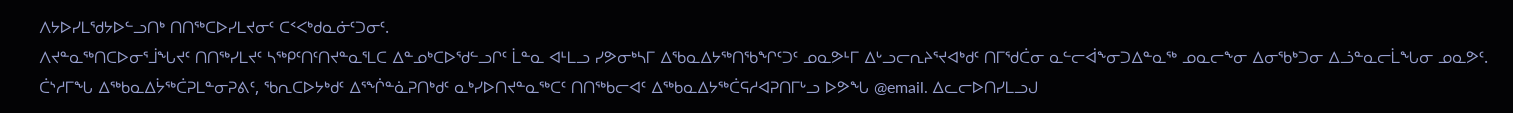ᐱᔭᐅᓯᒪᖁᔭᐅᓪᓗᑎᒃ ᑎᑎᖅᑕᐅᓯᒪᔪᓂᑦ ᑕᑉᐸᒃᑯᓇᓃᑦᑐᓂᑦ.
ᐱᔪᓐᓇᖅᑎᑕᐅᓂᕐᒨᖓᔪᑦ ᑎᑎᖅᓯᒪᔪᑦ ᓴᖅᑭᑦᑎᑦᑎᔪᓐᓇᕐᒪᑕ ᐃᓐᓄᒃᑕᐅᖁᓪᓗᒋᑦ ᒫᓐᓇ ᐊᒻᒪᓗ ᓯᕗᓂᒃᓴᒥ ᐃᖃᓇᐃᔭᖅᑎᖃᖏᑦᑐᑦ ᓄᓇᕗᒻᒥ ᐃᒡᓗᓕᕆᔨᕐᔪᐊᒃᑯᑦ ᑎᒥᖁᑖᓂ ᓇᓪᓕᐋᖕᓂᑐᐃᓐᓇᖅ ᓄᓇᓕᖕᓂ ᐃᓂᖃᒃᑐᓂ ᐃᓘᓐᓇᓕᒫᖓᓂ ᓄᓇᕗᑦ.
ᑖᔅᓱᒥᖓ ᐃᖅᑲᓇᐃᔮᖅᑖᕈᒪᓐᓂᕈᕕᑦ, ᖃᕆᑕᐅᔭᒃᑯᑦ ᐃᕐᖐᓐᓈᕈᑎᒃᑯᑦ ᓇᒃᓯᐅᑎᔪᓐᓇᖅᑕᑦ ᑎᑎᖅᑲᓕᐊᑦ ᐃᖅᑲᓇᐃᔭᖅᑖᕋᓱᐊᕈᑎᒥᒡᓗ ᐅᕗᖓ @email. ᐃᓚᓕᐅᑎᓯᒪᓗᒍ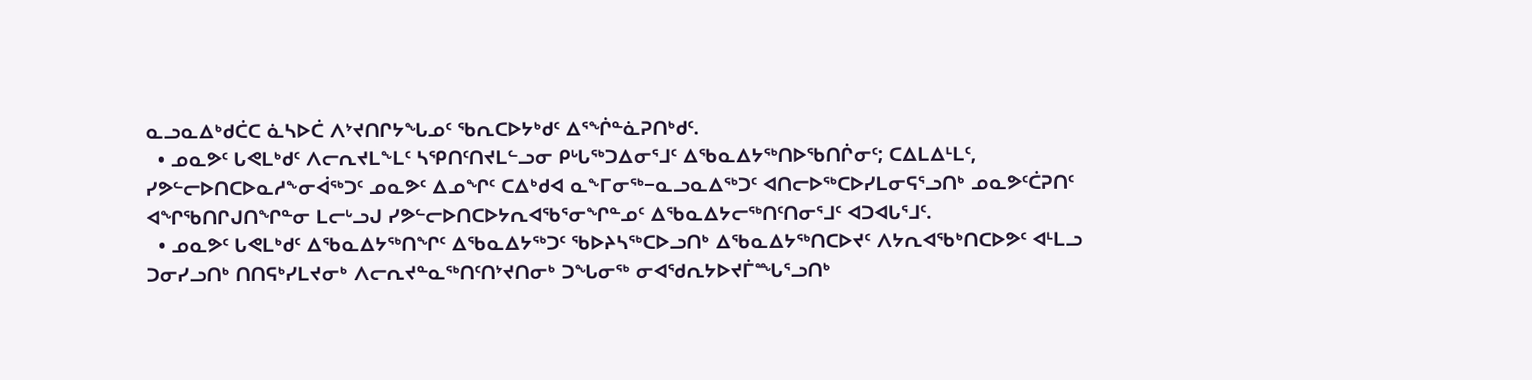ᓇᓗᓇᐃᒃᑯᑖᑕ ᓈᓴᐅᑖ ᐱᔾᔪᑎᒋᔭᖓᓄᑦ ᖃᕆᑕᐅᔭᒃᑯᑦ ᐃᕐᖐᓐᓈᕈᑎᒃᑯᑦ.
  • ᓄᓇᕗᑦ ᒐᕙᒪᒃᑯᑦ ᐱᓕᕆᔪᒪᖕᒪᑦ ᓴᕿᑎᑦᑎᔪᒪᓪᓗᓂ ᑭᒡᒐᖅᑐᐃᓂᕐᒧᑦ ᐃᖃᓇᐃᔭᖅᑎᐅᖃᑎᒌᓂᑦ; ᑕᐃᒪᐃᒻᒪᑦ, ᓯᕗᓪᓕᐅᑎᑕᐅᓇᓱᖕᓂᐋᖅᑐᑦ ᓄᓇᕗᑦ ᐃᓄᖏᑦ ᑕᐃᒃᑯᐊ ᓇᖕᒥᓂᖅ−ᓇᓗᓇᐃᖅᑐᑦ ᐊᑎᓕᐅᖅᑕᐅᓯᒪᓂᕋᕐᓗᑎᒃ ᓄᓇᕗᑦᑖᕈᑎᑦ ᐊᖏᖃᑎᒋᒍᑎᖏᓐᓂ ᒪᓕᒡᓗᒍ ᓯᕗᓪᓕᐅᑎᑕᐅᔭᕆᐊᖃᕐᓂᖏᓐᓄᑦ ᐃᖃᓇᐃᔭᓕᖅᑎᑦᑎᓂᕐᒧᑦ ᐊᑐᐊᒐᕐᒧᑦ.
  • ᓄᓇᕗᑦ ᒐᕙᒪᒃᑯᑦ ᐃᖃᓇᐃᔭᖅᑎᖏᑦ ᐃᖃᓇᐃᔭᖅᑐᑦ ᖃᐅᔨᓴᖅᑕᐅᓗᑎᒃ ᐃᖃᓇᐃᔭᖅᑎᑕᐅᔪᑦ ᐱᔭᕆᐊᖃᒃᑎᑕᐅᕗᑦ ᐊᒻᒪᓗ ᑐᓂᓯᓗᑎᒃ ᑎᑎᕋᒃᓯᒪᔪᓂᒃ ᐱᓕᕆᔪᓐᓇᖅᑎᑦᑎᔾᔪᑎᓂᒃ ᑐᖓᓂᖅ ᓂᐊᖁᕆᔭᐅᔪᒦᙵᕐᓗᑎᒃ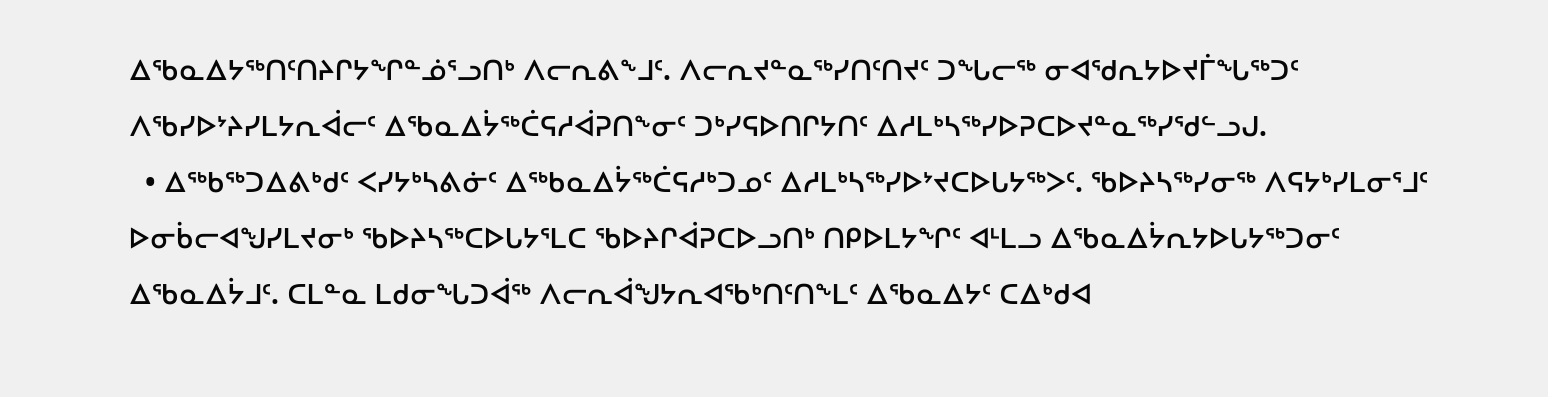ᐃᖃᓇᐃᔭᖅᑎᑦᑎᔨᒋᔭᖏᓐᓅᕐᓗᑎᒃ ᐱᓕᕆᕕᖕᒧᑦ. ᐱᓕᕆᔪᓐᓇᖅᓯᑎᑦᑎᔪᑦ ᑐᖓᓕᖅ ᓂᐊᖁᕆᔭᐅᔪᒦᖓᖅᑐᑦ ᐱᖃᓯᐅᔾᔨᓯᒪᔭᕆᐋᓕᑦ ᐃᖃᓇᐃᔮᖅᑖᕋᓱᐋᕈᑎᖕᓂᑦ ᑐᒃᓯᕋᐅᑎᒋᔭᑎᑦ ᐃᓱᒪᒃᓴᖅᓯᐅᕈᑕᐅᔪᓐᓇᖅᓯᖁᓪᓗᒍ.
  • ᐃᖅᑲᖅᑐᐃᕕᒃᑯᑦ ᐸᓯᔭᒃᓴᕕᓃᑦ ᐃᖅᑲᓇᐃᔮᖅᑖᕋᓱᒃᑐᓄᑦ ᐃᓱᒪᒃᓴᖅᓯᐅᔾᔪᑕᐅᒐᔭᖅᐳᑦ. ᖃᐅᔨᓴᖅᓯᓂᖅ ᐱᕋᔭᒃᓯᒪᓂᕐᒧᑦ ᐅᓂᑳᓕᐊᖑᓯᒪᔪᓂᒃ ᖃᐅᔨᓴᖅᑕᐅᒐᔭᕐᒪᑕ ᖃᐅᔨᒋᐋᕈᑕᐅᓗᑎᒃ ᑎᑭᐅᒪᔭᖏᑦ ᐊᒻᒪᓗ ᐃᖃᓇᐃᔮᕆᔭᐅᒐᔭᖅᑐᓂᑦ ᐃᖃᓇᐃᔮᒧᑦ. ᑕᒪᓐᓇ ᒪᑯᓂᖓᑐᐋᖅ ᐱᓕᕆᐋᖑᔭᕆᐊᖃᒃᑎᑦᑎᖕᒪᑦ ᐃᖃᓇᐃᔭᑦ ᑕᐃᒃᑯᐊ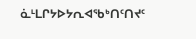ᓈᒻᒪᒋᔭᐅᔭᕆᐊᖃᒃᑎᑦᑎᔪᑦ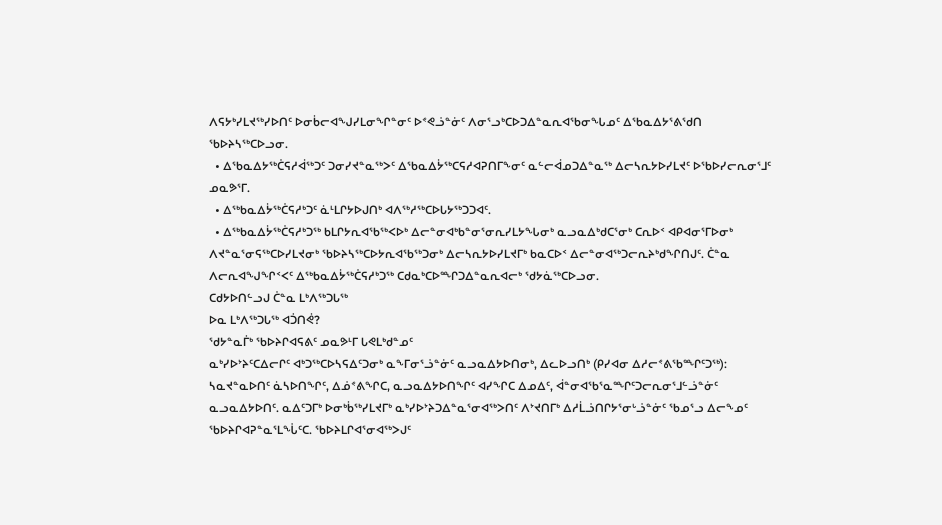ᐱᕋᔭᒃᓯᒪᔪᖅᓯᐅᑎᑦ ᐅᓂᑳᓕᐊᖑᓯᒪᓂᖏᓐᓂᑦ ᐅᕝᕙᓘᓐᓃᑦ ᐱᓂᕐᓗᒃᑕᐅᑐᐃᓐᓇᕆᐊᖃᓂᖓᓄᑦ ᐃᖃᓇᐃᔭᕐᕕᖁᑎ ᖃᐅᔨᓴᖅᑕᐅᓗᓂ.
  • ᐃᖃᓇᐃᔭᖅᑖᕋᓱᐋᖅᑐᑦ ᑐᓂᓯᔪᓐᓇᖅᐳᑦ ᐃᖃᓇᐃᔮᖅᑕᕋᓱᐊᕈᑎᒥᖕᓂᑦ ᓇᓪᓕᐋᓄᑐᐃᓐᓇᖅ ᐃᓕᓴᕆᔭᐅᓯᒪᔪᑦ ᐅᖃᐅᓯᓕᕆᓂᕐᒧᑦ ᓄᓇᕗᕐᒥ.
  • ᐃᖅᑲᓇᐃᔮᖅᑖᕋᓱᒃᑐᑦ ᓈᒻᒪᒋᔭᐅᒍᑎᒃ ᐊᐱᖅᓱᖅᑕᐅᒐᔭᖅᑐᑐᐊᑦ.
  • ᐃᖅᑲᓇᐃᔮᖅᑖᕋᓱᒃᑐᖅ ᑲᒪᒋᔭᕆᐊᖃᖅᐸᐅᒃ ᐃᓕᓐᓂᐊᒃᑲᓐᓂᕐᓂᕆᓯᒪᔭᖓᓂᒃ ᓇᓗᓇᐃᒃᑯᑕᕐᓂᒃ ᑕᕆᐅᑉ ᐊᑭᐊᓂᕐᒥᐅᓂᒃ ᐱᔪᓐᓇᕐᓂᕋᖅᑕᐅᓯᒪᔪᓂᒃ ᖃᐅᔨᓴᖅᑕᐅᔭᕆᐊᖃᖅᑐᓂᒃ ᐃᓕᓴᕆᔭᐅᓯᒪᔪᒥᒃ ᑲᓇᑕᐅᑉ ᐃᓕᓐᓂᐊᖅᑐᓕᕆᔨᒃᑯᖏᑎᒍᑦ. ᑖᓐᓇ ᐱᓕᕆᐊᖑᖏᑉᐸᑦ ᐃᖅᑲᓇᐃᔮᖅᑖᕋᓱᒃᑐᖅ ᑕᑯᓇᒃᑕᐅᙱᑐᐃᓐᓇᕆᐊᓕᒃ ᖁᔭᓈᖅᑕᐅᓗᓂ.
ᑕᑯᔭᐅᑎᓪᓗᒍ ᑖᓐᓇ ᒪᒃᐱᖅᑐᒐᖅ
ᐅᓇ ᒪᒃᐱᖅᑐᒐᖅ ᐊᑑᑎᕚ?
ᖁᔭᓐᓇᒦᒃ ᖃᐅᔨᒋᐊᕋᕕᑦ ᓄᓇᕗᒻᒥ ᒐᕙᒪᒃᑯᓐᓄᑦ
ᓇᒃᓯᐅᔾᔨᑦᑕᐃᓕᒋᑦ ᐊᒃᑐᖅᑕᐅᓴᕋᐃᑦᑐᓂᒃ ᓇᖕᒥᓂᕐᓘᓐᓃᑦ ᓇᓗᓇᐃᔭᐅᑎᓂᒃ, ᐃᓚᐅᓗᑎᒃ (ᑭᓯᐊᓂ ᐃᓱᓕᕝᕕᖃᙱᑦᑐᖅ): ᓴᓇᔪᓐᓇᐅᑎᑦ ᓈᓴᐅᑎᖏᑦ, ᐃᓅᕝᕕᖏᑕ, ᓇᓗᓇᐃᔭᐅᑎᖏᑦ ᐊᓯᖏᑕ ᐃᓄᐃᑦ, ᐋᓐᓂᐊᖃᕐᓇᙱᑦᑐᓕᕆᓂᕐᒧᓪᓘᓐᓃᑦ ᓇᓗᓇᐃᔭᐅᑎᑦ. ᓇᐃᑦᑐᒥᒃ ᐅᓂᒃᑳᖅᓯᒪᔪᒥᒃ ᓇᒃᓯᐅᔾᔨᑐᐃᓐᓇᕐᓂᐊᖅᐳᑎᑦ ᐱᔾᔪᑎᒥᒃ ᐃᓱᒫᓘᑎᒋᔭᕐᓂᒡᓘᓐᓃᑦ ᖃᓄᕐᓗ ᐃᓕᖕᓄᑦ ᖃᐅᔨᒋᐊᕈᓐᓇᕐᒪᖔᑦᑕ. ᖃᐅᔨᒪᒋᐊᕐᓂᐊᖅᐳᒍᑦ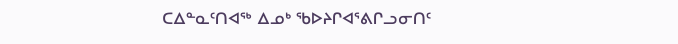ᑕᐃᓐᓇᑦᑎᐊᖅ ᐃᓄᒃ ᖃᐅᔨᒋᐊᕐᕕᒋᓗᓂᑎᑦ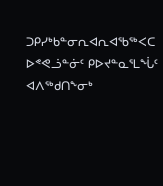ᑐᑭᓯᒃᑲᓐᓂᕆᐊᕆᐊᖃᖅᐸᑕ ᐅᕝᕙᓘᓐᓃᑦ ᑭᐅᔪᓐᓇᕐᒪᖔᑦ ᐊᐱᖅᑯᑎᖕᓂᒃ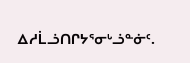ᐃᓱᒫᓘᑎᒋᔭᕐᓂᒡᓘᓐᓃᑦ.